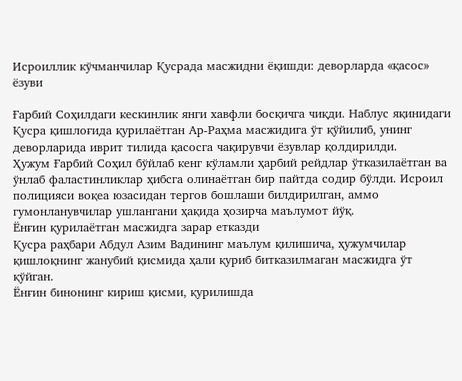Исроиллик кўчманчилар Қусрада масжидни ёқишди: деворларда «қасос» ёзуви

Ғарбий Соҳилдаги кескинлик янги хавфли босқичга чиқди. Наблус яқинидаги Қусра қишлоғида қурилаётган Ар-Раҳма масжидига ўт қўйилиб, унинг деворларида иврит тилида қасосга чақирувчи ёзувлар қолдирилди.
Ҳужум Ғарбий Соҳил бўйлаб кенг кўламли ҳарбий рейдлар ўтказилаётган ва ўнлаб фаластинликлар ҳибсга олинаётган бир пайтда содир бўлди. Исроил полицияси воқеа юзасидан тергов бошлаши билдирилган, аммо гумонланувчилар ушлангани ҳақида ҳозирча маълумот йўқ.
Ёнғин қурилаётган масжидга зарар етказди
Қусра раҳбари Абдул Азим Вадининг маълум қилишича, ҳужумчилар қишлоқнинг жанубий қисмида ҳали қуриб битказилмаган масжидга ўт қўйган.
Ёнғин бинонинг кириш қисми, қурилишда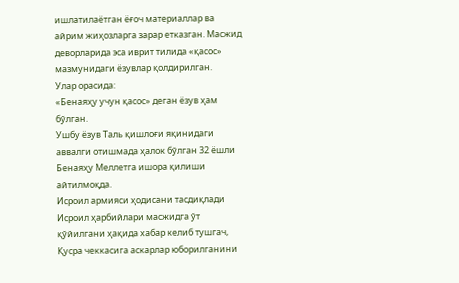ишлатилаётган ёғоч материаллар ва айрим жиҳозларга зарар етказган. Масжид деворларида эса иврит тилида «қасос» мазмунидаги ёзувлар қолдирилган.
Улар орасида:
«Бенаяҳу учун қасос» деган ёзув ҳам бўлган.
Ушбу ёзув Таль қишлоғи яқинидаги аввалги отишмада ҳалок бўлган 32 ёшли Бенаяҳу Меллетга ишора қилиши айтилмоқда.
Исроил армияси ҳодисани тасдиқлади
Исроил ҳарбийлари масжидга ўт қўйилгани ҳақида хабар келиб тушгач, Қусра чеккасига аскарлар юборилганини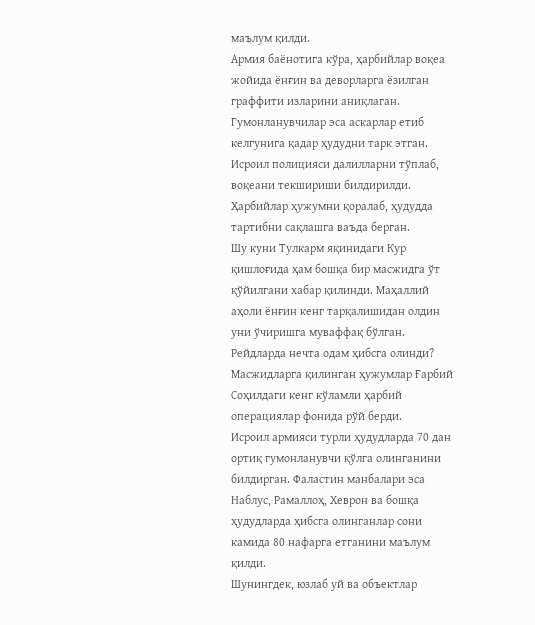маълум қилди.
Армия баёнотига кўра, ҳарбийлар воқеа жойида ёнғин ва деворларга ёзилган граффити изларини аниқлаган. Гумонланувчилар эса аскарлар етиб келгунига қадар ҳудудни тарк этган.
Исроил полицияси далилларни тўплаб, воқеани текшириши билдирилди. Ҳарбийлар ҳужумни қоралаб, ҳудудда тартибни сақлашга ваъда берган.
Шу куни Тулкарм яқинидаги Кур қишлоғида ҳам бошқа бир масжидга ўт қўйилгани хабар қилинди. Маҳаллий аҳоли ёнғин кенг тарқалишидан олдин уни ўчиришга муваффақ бўлган.
Рейдларда нечта одам ҳибсга олинди?
Масжидларга қилинган ҳужумлар Ғарбий Соҳилдаги кенг кўламли ҳарбий операциялар фонида рўй берди.
Исроил армияси турли ҳудудларда 70 дан ортиқ гумонланувчи қўлга олинганини билдирган. Фаластин манбалари эса Наблус, Рамаллоҳ, Хеврон ва бошқа ҳудудларда ҳибсга олинганлар сони камида 80 нафарга етганини маълум қилди.
Шунингдек, юзлаб уй ва объектлар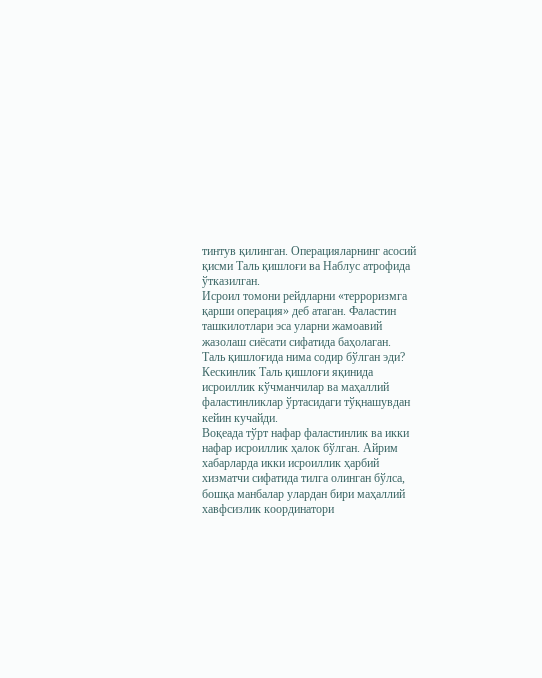тинтув қилинган. Операцияларнинг асосий қисми Таль қишлоғи ва Наблус атрофида ўтказилган.
Исроил томони рейдларни «терроризмга қарши операция» деб атаган. Фаластин ташкилотлари эса уларни жамоавий жазолаш сиёсати сифатида баҳолаган.
Таль қишлоғида нима содир бўлган эди?
Кескинлик Таль қишлоғи яқинида исроиллик кўчманчилар ва маҳаллий фаластинликлар ўртасидаги тўқнашувдан кейин кучайди.
Воқеада тўрт нафар фаластинлик ва икки нафар исроиллик ҳалок бўлган. Айрим хабарларда икки исроиллик ҳарбий хизматчи сифатида тилга олинган бўлса, бошқа манбалар улардан бири маҳаллий хавфсизлик координатори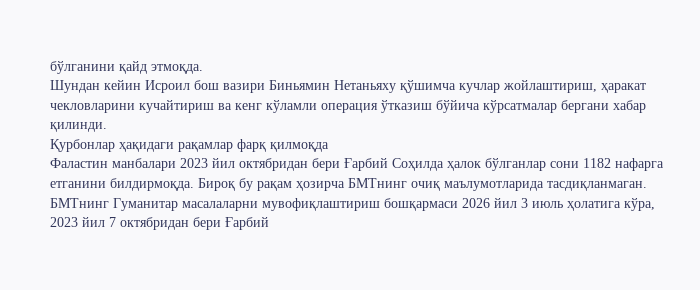бўлганини қайд этмоқда.
Шундан кейин Исроил бош вазири Биньямин Нетаньяху қўшимча кучлар жойлаштириш, ҳаракат чекловларини кучайтириш ва кенг кўламли операция ўтказиш бўйича кўрсатмалар бергани хабар қилинди.
Қурбонлар ҳақидаги рақамлар фарқ қилмоқда
Фаластин манбалари 2023 йил октябридан бери Ғарбий Соҳилда ҳалок бўлганлар сони 1182 нафарга етганини билдирмоқда. Бироқ бу рақам ҳозирча БМТнинг очиқ маълумотларида тасдиқланмаган.
БМТнинг Гуманитар масалаларни мувофиқлаштириш бошқармаси 2026 йил 3 июль ҳолатига кўра, 2023 йил 7 октябридан бери Ғарбий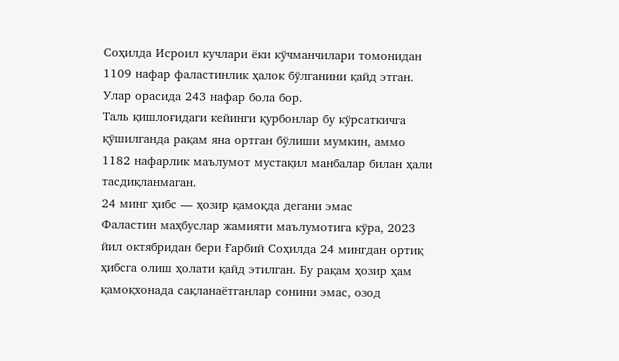Соҳилда Исроил кучлари ёки кўчманчилари томонидан 1109 нафар фаластинлик ҳалок бўлганини қайд этган. Улар орасида 243 нафар бола бор.
Таль қишлоғидаги кейинги қурбонлар бу кўрсаткичга қўшилганда рақам яна ортган бўлиши мумкин, аммо 1182 нафарлик маълумот мустақил манбалар билан ҳали тасдиқланмаган.
24 минг ҳибс — ҳозир қамоқда дегани эмас
Фаластин маҳбуслар жамияти маълумотига кўра, 2023 йил октябридан бери Ғарбий Соҳилда 24 мингдан ортиқ ҳибсга олиш ҳолати қайд этилган. Бу рақам ҳозир ҳам қамоқхонада сақланаётганлар сонини эмас, озод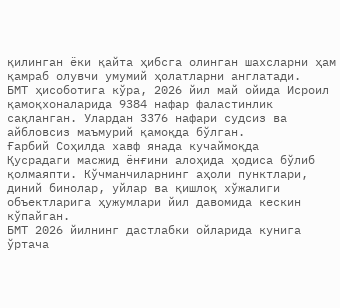қилинган ёки қайта ҳибсга олинган шахсларни ҳам қамраб олувчи умумий ҳолатларни англатади.
БМТ ҳисоботига кўра, 2026 йил май ойида Исроил қамоқхоналарида 9384 нафар фаластинлик сақланган. Улардан 3376 нафари судсиз ва айбловсиз маъмурий қамоқда бўлган.
Ғарбий Соҳилда хавф янада кучаймоқда
Қусрадаги масжид ёнғини алоҳида ҳодиса бўлиб қолмаяпти. Кўчманчиларнинг аҳоли пунктлари, диний бинолар, уйлар ва қишлоқ хўжалиги объектларига ҳужумлари йил давомида кескин кўпайган.
БМТ 2026 йилнинг дастлабки ойларида кунига ўртача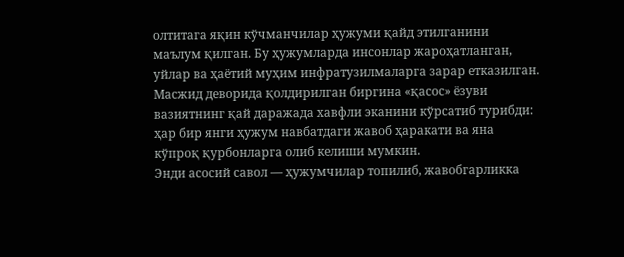олтитага яқин кўчманчилар ҳужуми қайд этилганини маълум қилган. Бу ҳужумларда инсонлар жароҳатланган, уйлар ва ҳаётий муҳим инфратузилмаларга зарар етказилган.
Масжид деворида қолдирилган биргина «қасос» ёзуви вазиятнинг қай даражада хавфли эканини кўрсатиб турибди: ҳар бир янги ҳужум навбатдаги жавоб ҳаракати ва яна кўпроқ қурбонларга олиб келиши мумкин.
Энди асосий савол — ҳужумчилар топилиб, жавобгарликка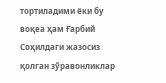тортиладими ёки бу воқеа ҳам Ғарбий Соҳилдаги жазосиз қолган зўравонликлар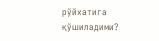рўйхатига қўшиладими?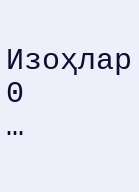Изоҳлар 0
…